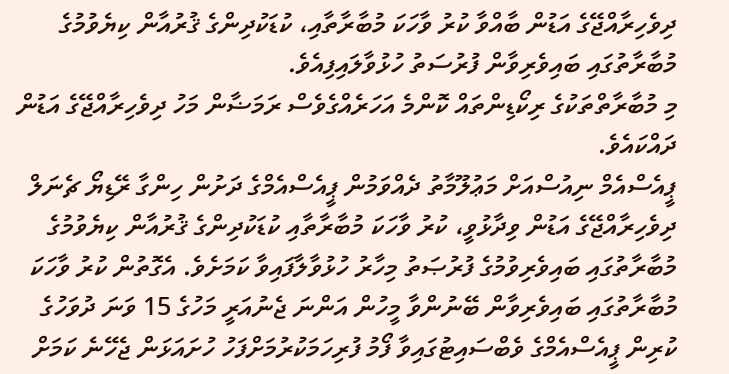ދިވެހިރާއްޖޭގެ އަޑުން ބާއްވާ ކުރު ވާހަކަ މުބާރާތާއި، ކުޑަކުދިންގެ ޤުރުއާން ކިޔެވުމުގެ މުބާރާތުގައި ބައިވެރިވާން ފުރުސަތު ހުޅުވާލައިފިއެވެ.
މި މުބާރާތްތަކުގެ ރިކޯޑިންތައް ކޮންމެ އަހަރެއްގެވެސް ރަމަޟާން މަހު ދިވެހިރާއްޖޭގެ އަޑުން ދައްކައެވެ.
ޕީއެސްއެމް ނިއުސްއަށް މަޢުލޫމާތު ދެއްވަމުން ޕީއެސްއެމްގެ ދަށުން ހިންގާ ރޭޑިޔޯ ޗެނަލް ދިވެހިރާއްޖޭގެ އަޑުން ވިދާޅުވީ، ކުރު ވާހަކަ މުބާރާތާއި ކުޑަކުދިންގެ ޤުރުއާން ކިޔެވުމުގެ މުބާރާތުގައި ބައިވެރިވުމުގެ ފުރުޞަތު މިހާރު ހުޅުވާލާފައިވާ ކަމަށެވެ. އެގޮތުން ކުރު ވާހަކަ މުބާރާތުގައި ބައިވެރިވާން ބޭނުންވާ މީހުން އަންނަ ޖެނުއަރީ މަހުގެ 15 ވަނަ ދުވަހުގެ ކުރިން ޕީއެސްއެމްގެ ވެބްސައިޓުގައިވާ ފޯމު ފުރިހަމަކުރުމަށްފަހު ހުށައަޅަން ޖެހޭނެ ކަމަށް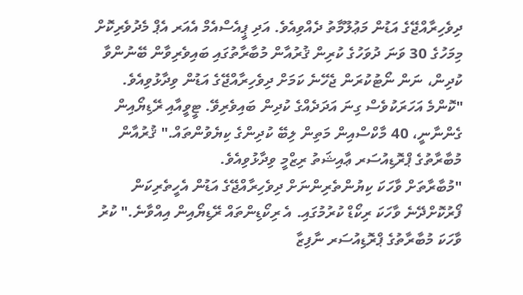ދިވެހިރާއްޖޭގެ އަޑުން މަޢުލޫމާތު ދެއްވިއެވެ. އަދި ޕީއެސްއެމް އެއަރ އެޕް މެދުވެރިކޮށް މިމަހުގެ 30 ވަނަ ދުވަހުގެ ކުރިން ޤުރުއާން މުބާރާތުގައި ބައިވެރިވާން ބޭނުންވާ ކުދިން، ނަން ނޯޓުކުރަން ޖެހޭނެ ކަމަށް ދިވެހިރާއްޖޭގެ އަޑުން ވިދާޅުވިއެވެ.
"ކޮންމެ އަހަރަކުވެސް ގިނަ އަދަދެއްގެ ކުދިން ބައިވެރިވޭ. ޓީވީއާއި ރޭޑިޔޯއިން ގެންނާނީ، 40 މާކްސްއިން މަތިން ލިބޭ ކުދިންގެ ކިޔެވުންތައް." ޤުރުއާން މުބާރާތުގެ ޕްރޮޑިއުސަރ ޢާއިޝަތު ރިޒްމީ ވިދާޅުވިއެވެ.
"މުބާރާތަށް ވާހަކަ ކިޔުންތެރިންނަށް ދިވެހިރާއްޖޭގެ އަޑުން އެހީތެރިކަން ފޯރުކޮށްދޭނެ ވާހަކަ ރިކޯޑް ކުރުމުގައި. އެ ރިކޯޑިންތައް ރޭޑިޔޯއިން އިއްވާނެ." ކުރު ވާހަކަ މުބާރާތުގެ ޕްރޮޑިއުސަރ ނާފިޒާ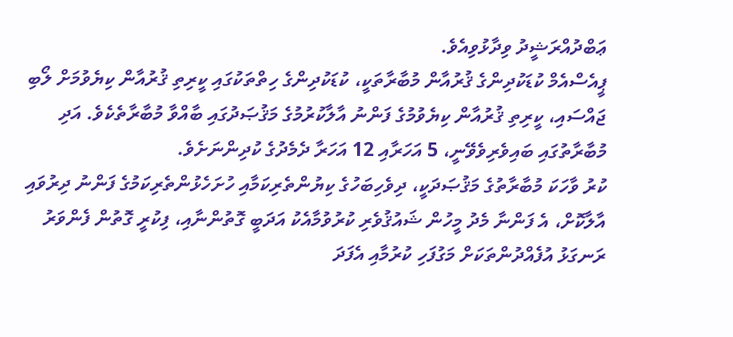ޢަބްދުއްރަޝީދު ވިދާޅުވިއެވެ.
ޕީއެސްއެމް ކުޑަކުދިންގެ ޤުރުއާން މުބާރާތަކީ، ކުޑަކުދިންގެ ހިތްތަކުގައި ކީރިތި ޤުރުއާން ކިޔެވުމަށް ލޯބި ޖައްސައި، ކީރިތި ޤުރުއާން ކިޔެވުމުގެ ފަންނު އާލާކުރުމުގެ މަޤުޞަދުގައި ބާއްވާ މުބާރާތެކެވެ. އަދި މުބާރާތުގައި ބައިވެރިވެވޭނީ، 5 އަހަރާއި 12 އަހަރާ ދެމެދުގެ ކުދިންނަށެވެ.
ކުރު ވާހަކަ މުބާރާތުގެ މަޤުޞަދަކީ، ދިވެހިބަހުގެ ކިޔުންތެރިކަމާއި ހުށަހެޅުންތެރިކަމުގެ ފަންނު ދިރުވައި އާލާކޮށް، އެ ފަންނާ މެދު މީހުން ޝައުޤުވެރި ކުރުވުމާއެކު އަދަބީ ގޮތުންނާއި، ފިކުރީ ގޮތުން ފެންވަރު ރަނގަޅު އުފެއްދުންތަކަށް މަގުފަހި ކުރުމާއި އެފަދަ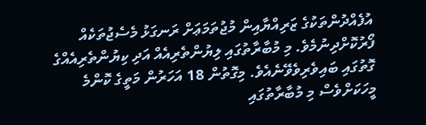އުފެއްދުންތަކުގެ ޒަރިއްޔާއިން މުޖުތަމަޢަށް ރަނގަޅު މެސެޖުތަކެއް ފޯރުކޮށްދިނުމެވެ. މި މުބާރާތުގައި ލިޔުންތެރިއެއް އަދި ކިޔުންތެރިއެއްގެ ގޮތުގައި ބައިވެރިވެވޭނެއެވެ. މިގޮތުން 18 އަހަރުން މަތީގެ ކޮންމެ މީހަކަށްވެސް މި މުބާރާތުގައި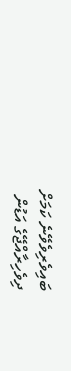ބައިވެރިވެވޭނެ ކަމަށް ދިވެހިރާއްޖޭގެ އަޑުން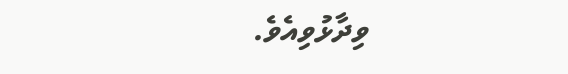ވިދާޅުވިއެވެ.